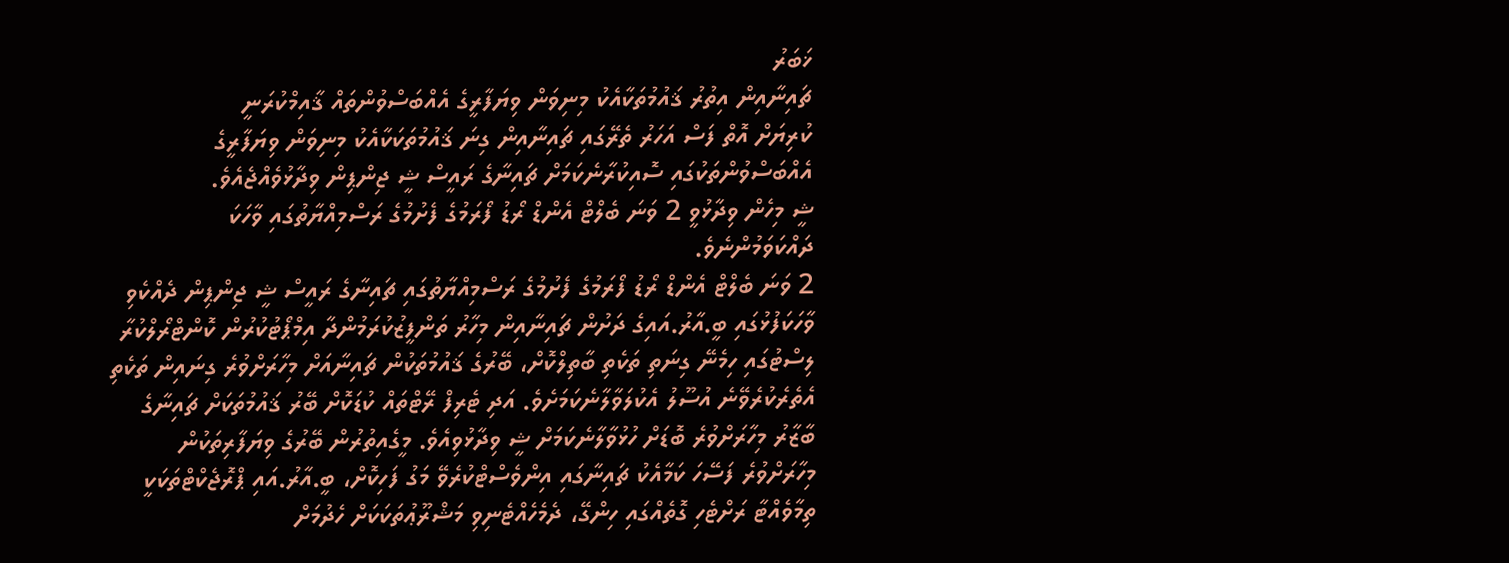ޚަބަރު
ޗައިނާއިން އިތުރު ޤައުމުތަކާއެކު މިނިވަން ވިޔަފާރީގެ އެއްބަސްވުންތައް ޤާއިމްކުރަނީ
ކުރިޔަށް އޮތް ފަސް އަހަރު ތެރޭގައި ޗައިނާއިން ގިނަ ޤައުމުތަކަކާއެކު މިނިވަން ވިޔަފާރީގެ އެއްބަސްވުންތަކުގައި ސޮއިކުރާނެކަމަށް ޗައިނާގެ ރައީސް ޝީ ޖިންޕިން ވިދާޅުވެއްޖެއެވެ.
ޝީ މިހެން ވިދާޅުވީ 2 ވަނަ ބެލްޓް އެންޑް ރޯޑު ފޯރަމުގެ ފެށުމުގެ ރަސްމިއްޔާތުގައި ވާހަކަ ދައްކަވަމުންނެވެ.
2 ވަނަ ބެލްޓް އެންޑް ރޯޑު ފޯރަމުގެ ފެށުމުގެ ރަސްމިއްޔާތުގައި ޗައިނާގެ ރައީސް ޝީ ޖިންޕިން ދެއްކެވި ވާހަކަފުޅުގައި ބީ.އާރު.އައިގެ ދަށުން ޗައިނާއިން މިހާރު ތަންފީޒުކުރަމުންދާ އިމްޕޯޓުކުރުން ކޮންޓްރޯލްކުރާ ލިސްޓުގައި ހިމެނޭ ގިނަތި ތަކެތި ބާތިލްކޮށް، ބޭރުގެ ޤައުމުތަކުން ޗައިނާއަށް މިހާރަށްވުރެ ގިނައިން ތަކެތި އެތެރެކުރެވޭނެ އުސޫލު އެކުލަވާލާނެކަމަށެވެ. އަދި ޓެރިފް ރޭޓްތައް ކުޑަކޮށް ބޭރު ޤައުމުތަކަށް ޗައިނާގެ ބާޒާރު މިހާރަށްވުރެ ބޮޑަށް ހުޅުވާލާނެކަމަށް ޝީ ވިދާޅުވިއެވެ. މީގެއިތުރުން ބޭރުގެ ވިޔަފާރިތަކުން މިހާރަށްވުރެ ފަސޭހަ ކަމާއެކު ޗައިނާގައި އިންވެސްޓްކުރެވޭ މަގު ފަހިކޮށް، ބީ.އާރު.އައި ޕްރޮޖެކްޓްތަކަކީ ތިމާވެއްޓާ ރަށްޓެހި ގޮތެއްގައި ހިންގޭ، ދެމެހެއްޓެނިވި މަޝްރޫޢުތަކަކަށް ހެދުމަށް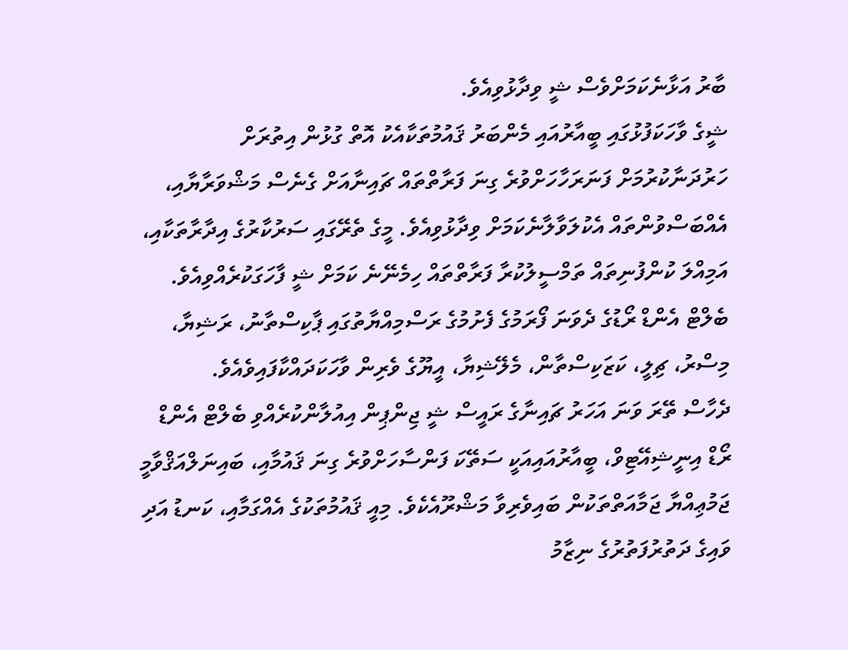ބާރު އަޅާނެކަމަށްވެސް ޝީ ވިދާޅުވިއެވެ.
ޝީގެ ވާހަކަފުޅުގައި ބީއާރުއައި މެންބަރު ޤައުމުތަކާއެކު އޮތް ގުޅުން އިތުރަށް ހަރުދަނާކުރުމަށް ފަނަރަހާހަށްވުރެ ގިނަ ފަރާތްތައް ޗައިނާއަށް ގެނެސް މަޝްވަރާޔާއި، އެއްބަސްވުންތައް އެކުލަވާލާނެކަމަށް ވިދާޅުވިއެވެ. މީގެ ތެރޭގައި ސަރުކާރުގެ އިދާރާތަކާއި، އަމިއްލަ ކުންފުނިތައް ތަމްސީލުކުރާ ފަރާތްތައް ހިމެނޭނެ ކަމަށް ޝީ ފާހަގަކުރެއްވިއެވެ.
ބެލްޓް އެންޑް ރޯޑުގެ ދެވަނަ ފޯރަމުގެ ފެށުމުގެ ރަސްމިއްޔާތުގައި ޕާކިސްތާނު، ރަޝިޔާ، މިސްރު، ޗިލީ، ކަޒަކިސްތާން، މެލޭޝިޔާ، އީޔޫގެ ވެރިން ވާހަކަދައްކާފައިވެއެވެ.
ދެހާސް ތޭރަ ވަނަ އަހަރު ޗައިނާގެ ރައީސް ޝީ ޖިންޕިން އިއުލާންކުރެއްވި ބެލްޓް އެންޑް ރޯޑް އިނީޝިއޭޓިވް، ބީއާރުއައިއަކީ ސަތޭކަ ފަންސާހަށްވުރެ ގިނަ ޤައުމާއި، ބައިނަލްއަޤްވާމީ ޖަމުޢިއްޔާ ޖަމާއަތްތަކުން ބައިވެރިވާ މަޝްރޫއެކެވެ. މިއީ ޤައުމުތަކުގެ އެއްގަމާއި، ކަނޑު އަދި ވައިގެ ދަތުރުފަތުރުގެ ނިޒާމު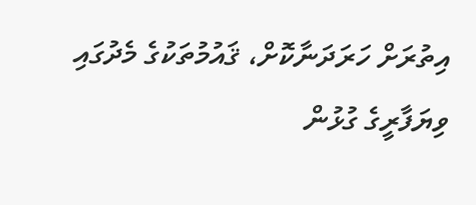އިތުރަށް ހަރަދަނާކޮށް، ޤައުމުތަކުގެ މެދުގައި ވިޔަފާރީގެ ގުޅުން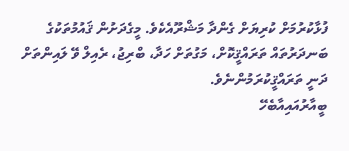ފުޅާކުރުމަށް ކުރިޔަށް ގެންދާ މަޝްރޫއެކެވެ. މީގެދަށުން ޤައުމުތަކުގެ ބަނދަރުތައް ތަރައްޤީކޮށް، މަގުތަށް ހަދާ، ބްރިޖު، ރެއިލް ވޭ ލައިންތަށް ދަނީ ތަރައްޤީކުރަމުންނެވެ.
ބީއާރުއައިއާބެހޭ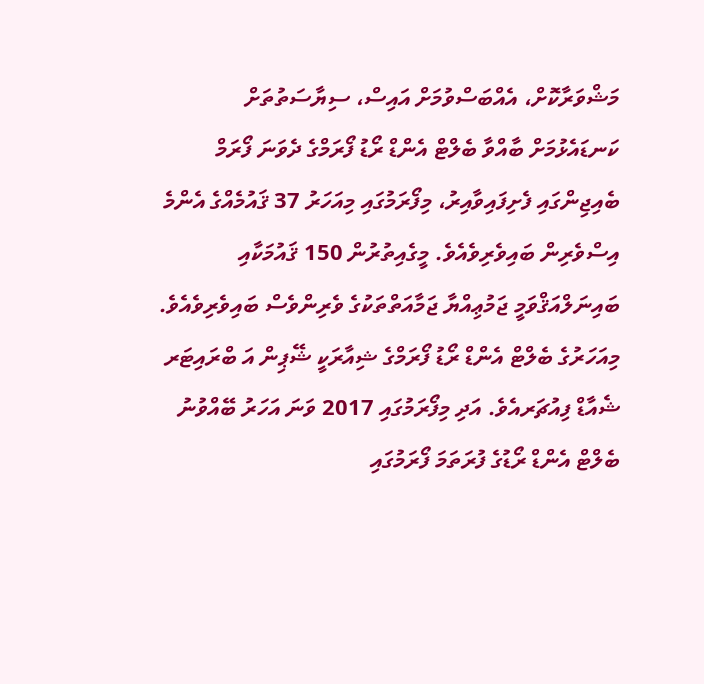މަޝްވަރާކޮށް، އެއްބަސްވުމަށް އައިސް، ސިޔާސަތުތަށް ކަނޑައެޅުމަށް ބާއްވާ ބެލްޓް އެންޑް ރޯޑު ފޯރަމްގެ ދެވަނަ ފޯރަމް ބެއިޖިންގައި ފެށިފައިވާއިރު، މިފޯރަމުގައި މިއަހަރު 37 ޤައުމެއްގެ އެންމެ އިސްވެރިން ބައިވެރިވެއެވެ. މީގެއިތުރުން 150 ޤައުމަކާއި ބައިނަލްއަޤްވަމީ ޖަމުޢިއްޔާ ޖަމާއަތްތަކުގެ ވެރިންވެސް ބައިވެރިވެއެވެ.
މިއަހަރުގެ ބެލްޓް އެންޑް ރޯޑު ފޯރަމްގެ ޝިއާރަކީ ޝޭޕިން އަ ބްރައިޓަރ ޝެއާޑް ފިއުޗަރއެވެ. އަދި މިފޯރަމުގައި 2017 ވަނަ އަހަރު ބޭއްވުނު ބެލްޓް އެންޑް ރޯޑުގެ ފުރަތަމަ ފޯރަމުގައި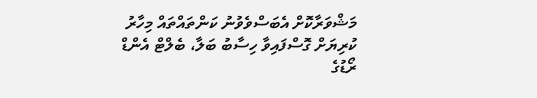މަޝްވަރާކޮށް އެބަސްވެވުނު ކަންތައްތައް މިހާރު ކުރިޔަށް ގޮސްފައިވާ ހިސާބު ބަލާ، ބެލްޓް އެންޑް ރޯޑުގެ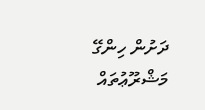ދަށުން ހިންގޭ މަޝްރޫޢުތައް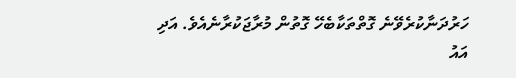ހަރުދަނާކުރެވޭނެ ގޮތްތަކާބެހޭ ގޮތުން މުރާޖަކުރާނެއެވެ. އަދި އައު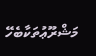މަޝްރޫޢުތަކާބެހޭ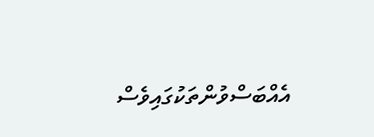އެއްބަސްވުންތަކުގައިވެސް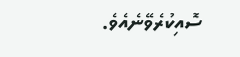ސޮއިކުރެވޭނެއެވެ.